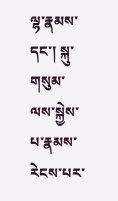ལྷ་རྣམས་དང་། སྐུ་གསུམ་ལས་སྐྱེས་པ་རྣམས་རེངས་པར་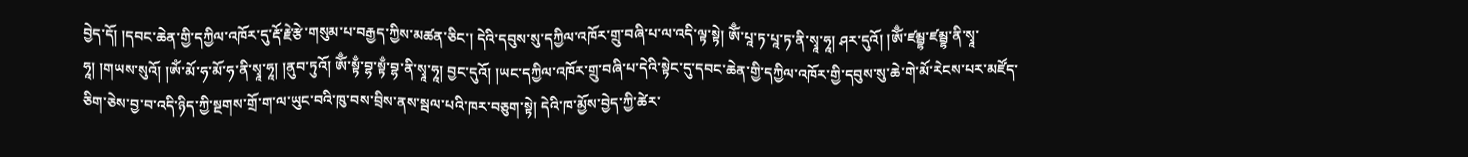བྱེད་དོ། །དབང་ཆེན་གྱི་དཀྱིལ་འཁོར་དུ་རྡོ་རྗེ་རྩེ་གསུམ་པ་བརྒྱད་ཀྱིས་མཚན་ཅིང་། དེའི་དབུས་སུ་དཀྱིལ་འཁོར་གྲུ་བཞི་པ་ལ་འདི་ལྟ་སྟེ། ཨོྃ་པཱ་ཏ་པཱ་ཏ་ནི་སྭཱ་ཧཱ། ཤར་དུའོ། །ཨོྃ་ཛམྦྷ་ཛམྦྷ་ནི་སྭཱ་ཧཱ། །གཡས་སུའོ། །ཨོཾ་མོ་ཧ་མོ་ཧ་ནི་སྭཱ་ཧཱ། །ནུབ་ཏུའོ། ཨོྃ་སྟྃ་བྷ་སྟྃ་བྷ་ནི་སྭཱ་ཧཱ། བྱང་དུའོ། །ཡང་དཀྱིལ་འཁོར་གྲུ་བཞི་པ་དེའི་སྟེང་དུ་དབང་ཆེན་གྱི་དཀྱིལ་འཁོར་གྱི་དབུས་སུ་ཆེ་གེ་མོ་རེངས་པར་མཛོད་ཅིག་ཅེས་བྱ་བ་འདི་ཉིད་ཀྱི་སྔགས་གྲོ་ག་ལ་ཡུང་བའི་ཁུ་བས་བྲིས་ནས་སྦལ་པའི་ཁར་བཅུག་སྟེ། དེའི་ཁ་མྱོས་བྱེད་ཀྱི་ཚེར་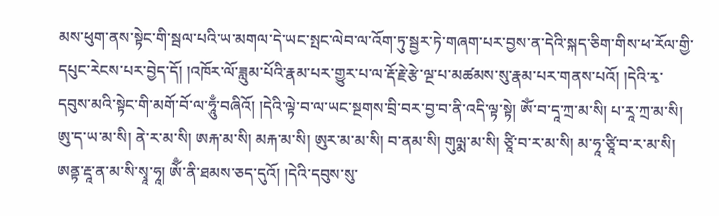མས་ཕུག་ནས་སྟེང་གི་སྦལ་པའི་ཡ་མགལ་དེ་ཡང་སྤང་ལེབ་ལ་འོག་ཏུ་སྦྱར་ཏེ་གཞག་པར་བྱས་ན་དེའི་སྐད་ཅིག་གིས་ཕ་རོལ་གྱི་དཔུང་རེངས་པར་བྱེད་དོ། །འཁོར་ལོ་ཟླུམ་པོའི་རྣམ་པར་གྱུར་པ་ལ་རྡོ་རྗེ་རྩེ་ལྔ་པ་མཚམས་སུ་རྣམ་པར་གནས་པའོ། །དེའི་རྭ་དབུས་མའི་སྟེང་གི་མགོ་བོ་ལ་ཧཱུྃ་བཞིའོ། །དེའི་ལྟེ་བ་ལ་ཡང་སྔགས་བྲི་བར་བྱ་བ་ནི་འདི་ལྟ་སྟེ། ཨོཾ་བ་དཱ་ཀྲ་མ་སི། པ་རཱ་ཀྲ་མ་སི། ཨུ་ད་ཡ་མ་སི། ནེ་ར་མ་སི། ཨརྐ་མ་སི། མརྐ་མ་སི། ཨུར་མ་མ་སི། བ་ནམ་སི། གུལྨ་མ་སི། ཙཱི་བ་ར་མ་སི། མ་ཧཱ་ཙཱི་བ་ར་མ་སི། ཨནྟ་རྡཱ་ན་མ་སི་སྭཱ་ཧཱ། ཨོྃ་ནི་ཐམས་ཅད་དུའོ། །དེའི་དབུས་སུ་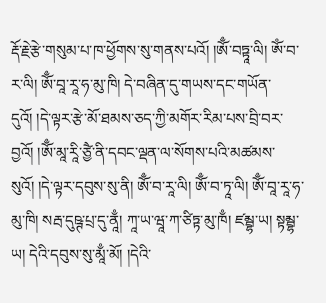རྡོ་རྗེ་རྩེ་གསུམ་པ་ཁ་ཕྱོགས་སུ་གནས་པའོ། །ཨོྃ་བཏྟཱ་ལི། ཨོཾ་བ་ར་ལི། ཨོྃ་བཱ་རཱ་ཧ་མུ་ཁི། དེ་བཞིན་དུ་གཡས་དང་གཡོན་དུའོ། །དེ་ལྟར་རྩེ་མོ་ཐམས་ཅད་ཀྱི་མགོར་རིམ་པས་བྲི་བར་བྱའོ། །ཨོྃ་མཱ་རཱི་ཙྱཻ་ནི་དབང་ལྡན་ལ་སོགས་པའི་མཚམས་སུའོ། །དེ་ལྟར་དབུས་སུ་ནི། ཨོྃ་བ་རཱ་ལི། ཨོྃ་བ་ཏཱ་ལི། ཨོྃ་བཱ་རཱ་ཧ་མུ་ཁི། སརྦ་དུཥྚ་པྲ་དུ་ནཱྃ། ཀཱ་ཡ་ཝཱ་ཀ་ཙིཏྟ་མུ་ཁྃ། ཛམྦྷ་ཡ། སྟམྦྷ་ཡ། དེའི་དབུས་སུ་མཱྃ་མོ། །དེའི་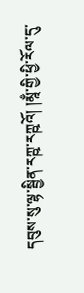དབུས་སུ་ལྷ་སྦྱིན་རཀྵ་རཀྵའོ། །མཱྃ་གྱི་ཕྱི་རོལ་དུ་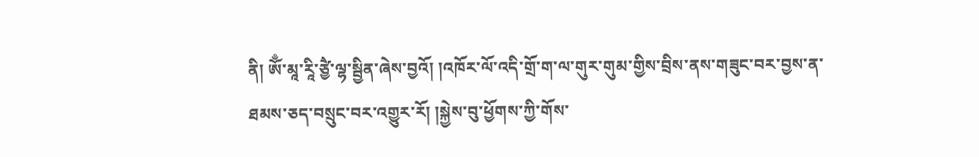ནི། ཨོྃ་མཱ་རཱི་ཙྱཻ་ལྷ་སྦྱིན་ཞེས་བྱའོ། །འཁོར་ལོ་འདི་གྲོ་ག་ལ་གུར་གུམ་གྱིས་བྲིས་ནས་གཟུང་བར་བྱས་ན་ཐམས་ཅད་བསྲུང་བར་འགྱུར་རོ། །སྐྱེས་བུ་ཕྱོགས་ཀྱི་གོས་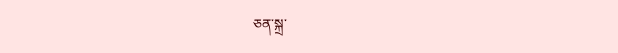ཅན་སྐྲ་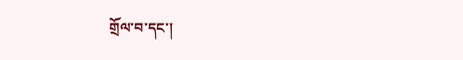གྲོལ་བ་དང་།